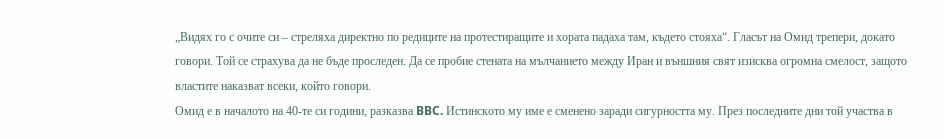„Видях го с очите си – стреляха директно по редиците на протестиращите и хората падаха там, където стояха“. Гласът на Омид трепери, докато говори. Той се страхува да не бъде проследен. Да се пробие стената на мълчанието между Иран и външния свят изисква огромна смелост, защото властите наказват всеки, който говори.
Омид е в началото на 40-те си години, разказва BBC. Истинското му име е сменено заради сигурността му. През последните дни той участва в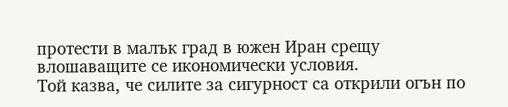протести в малък град в южен Иран срещу влошаващите се икономически условия.
Той казва, че силите за сигурност са открили огън по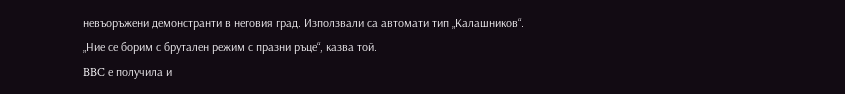невъоръжени демонстранти в неговия град. Използвали са автомати тип „Калашников“.
„Ние се борим с брутален режим с празни ръце“, казва той.
BBC е получила и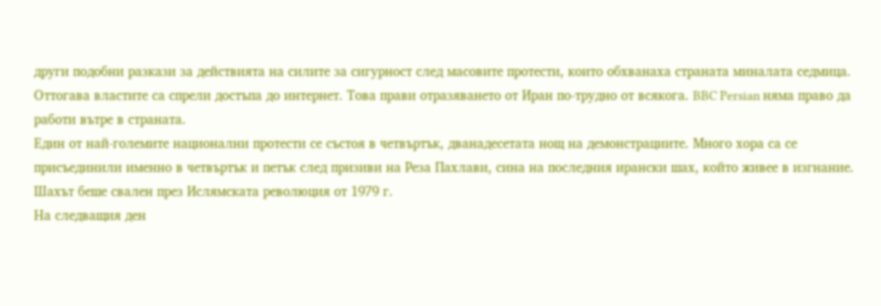други подобни разкази за действията на силите за сигурност след масовите протести, които обхванаха страната миналата седмица.
Оттогава властите са спрели достъпа до интернет. Това прави отразяването от Иран по-трудно от всякога. BBC Persian няма право да работи вътре в страната.
Един от най-големите национални протести се състоя в четвъртък, дванадесетата нощ на демонстрациите. Много хора са се присъединили именно в четвъртък и петък след призиви на Реза Пахлави, сина на последния ирански шах, който живее в изгнание. Шахът беше свален през Ислямската революция от 1979 г.
На следващия ден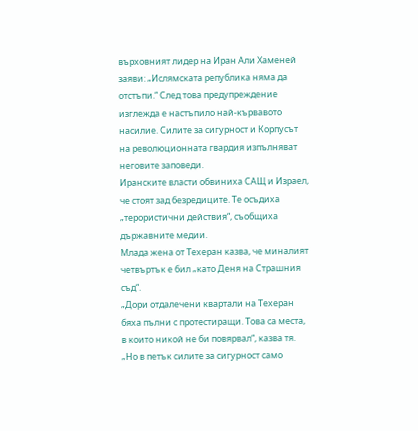върховният лидер на Иран Али Хаменей заяви: „Ислямската република няма да отстъпи.“ След това предупреждение изглежда е настъпило най-кървавото насилие. Силите за сигурност и Корпусът на революционната гвардия изпълняват неговите заповеди.
Иранските власти обвиниха САЩ и Израел, че стоят зад безредиците. Те осъдиха „терористични действия“, съобщиха държавните медии.
Млада жена от Техеран казва, че миналият четвъртък е бил „като Деня на Страшния съд“.
„Дори отдалечени квартали на Техеран бяха пълни с протестиращи. Това са места, в които никой не би повярвал“, казва тя.
„Но в петък силите за сигурност само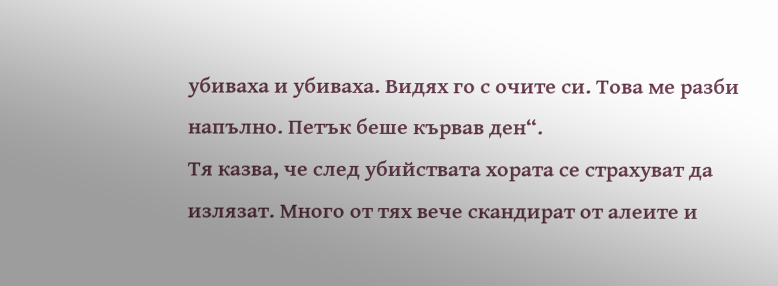убиваха и убиваха. Видях го с очите си. Това ме разби напълно. Петък беше кървав ден“.
Тя казва, че след убийствата хората се страхуват да излязат. Много от тях вече скандират от алеите и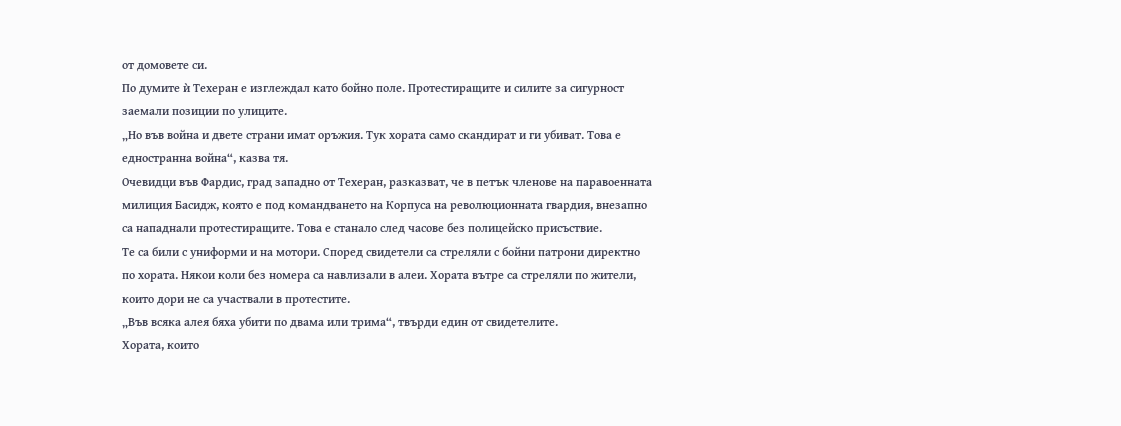от домовете си.
По думите ѝ Техеран е изглеждал като бойно поле. Протестиращите и силите за сигурност заемали позиции по улиците.
„Но във война и двете страни имат оръжия. Тук хората само скандират и ги убиват. Това е едностранна война“, казва тя.
Очевидци във Фардис, град западно от Техеран, разказват, че в петък членове на паравоенната милиция Басидж, която е под командването на Корпуса на революционната гвардия, внезапно са нападнали протестиращите. Това е станало след часове без полицейско присъствие.
Те са били с униформи и на мотори. Според свидетели са стреляли с бойни патрони директно по хората. Някои коли без номера са навлизали в алеи. Хората вътре са стреляли по жители, които дори не са участвали в протестите.
„Във всяка алея бяха убити по двама или трима“, твърди един от свидетелите.
Хората, които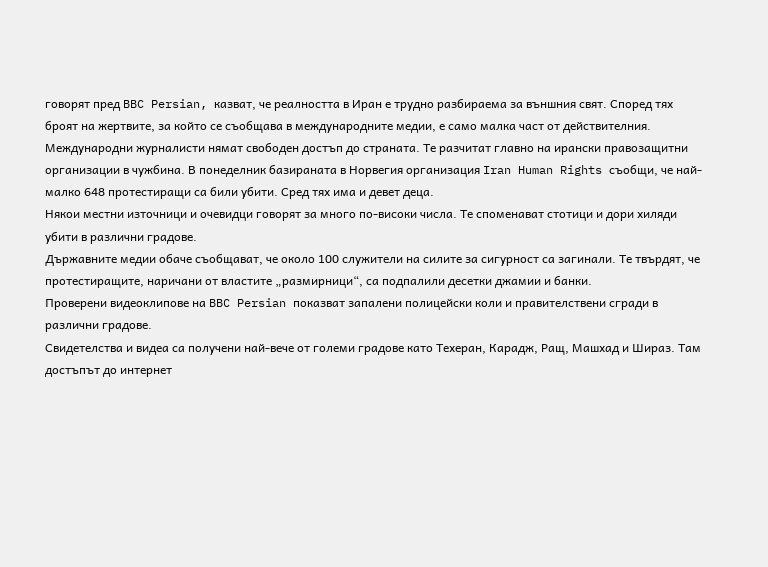говорят пред BBC Persian, казват, че реалността в Иран е трудно разбираема за външния свят. Според тях броят на жертвите, за който се съобщава в международните медии, е само малка част от действителния.
Международни журналисти нямат свободен достъп до страната. Те разчитат главно на ирански правозащитни организации в чужбина. В понеделник базираната в Норвегия организация Iran Human Rights съобщи, че най-малко 648 протестиращи са били убити. Сред тях има и девет деца.
Някои местни източници и очевидци говорят за много по-високи числа. Те споменават стотици и дори хиляди убити в различни градове.
Държавните медии обаче съобщават, че около 100 служители на силите за сигурност са загинали. Те твърдят, че протестиращите, наричани от властите „размирници“, са подпалили десетки джамии и банки.
Проверени видеоклипове на BBC Persian показват запалени полицейски коли и правителствени сгради в различни градове.
Свидетелства и видеа са получени най-вече от големи градове като Техеран, Карадж, Ращ, Машхад и Шираз. Там достъпът до интернет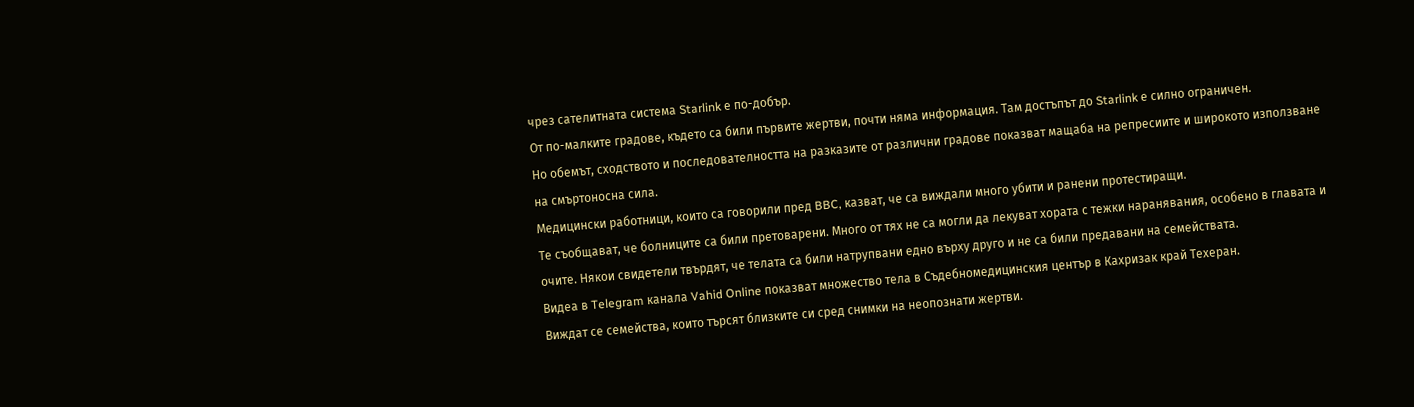чрез сателитната система Starlink е по-добър.
От по-малките градове, където са били първите жертви, почти няма информация. Там достъпът до Starlink е силно ограничен.
Но обемът, сходството и последователността на разказите от различни градове показват мащаба на репресиите и широкото използване на смъртоносна сила.
Медицински работници, които са говорили пред BBC, казват, че са виждали много убити и ранени протестиращи.
Те съобщават, че болниците са били претоварени. Много от тях не са могли да лекуват хората с тежки наранявания, особено в главата и очите. Някои свидетели твърдят, че телата са били натрупвани едно върху друго и не са били предавани на семействата.
Видеа в Telegram канала Vahid Online показват множество тела в Съдебномедицинския център в Кахризак край Техеран.
Виждат се семейства, които търсят близките си сред снимки на неопознати жертви.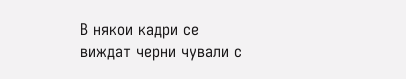В някои кадри се виждат черни чували с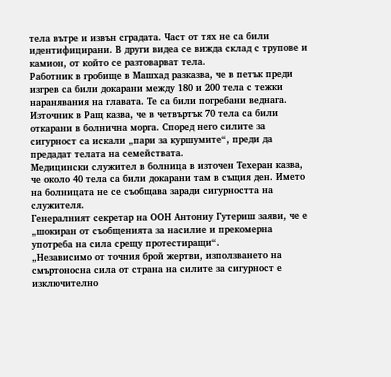тела вътре и извън сградата. Част от тях не са били идентифицирани. В други видеа се вижда склад с трупове и камион, от който се разтоварват тела.
Работник в гробище в Машхад разказва, че в петък преди изгрев са били докарани между 180 и 200 тела с тежки наранявания на главата. Те са били погребани веднага.
Източник в Ращ казва, че в четвъртък 70 тела са били откарани в болнична морга. Според него силите за сигурност са искали „пари за куршумите“, преди да предадат телата на семействата.
Медицински служител в болница в източен Техеран казва, че около 40 тела са били докарани там в същия ден. Името на болницата не се съобщава заради сигурността на служителя.
Генералният секретар на ООН Антониу Гутериш заяви, че е „шокиран от съобщенията за насилие и прекомерна употреба на сила срещу протестиращи“.
„Независимо от точния брой жертви, използването на смъртоносна сила от страна на силите за сигурност е изключително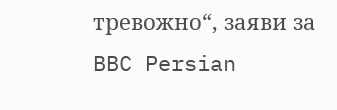тревожно“, заяви за BBC Persian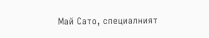Май Сато, специалният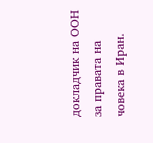докладчик на ООН за правата на човека в Иран.